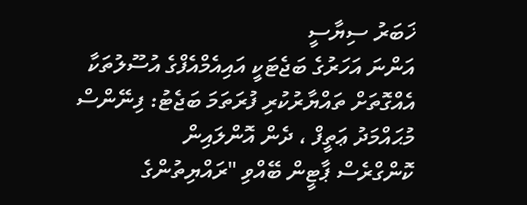ޚަބަރު ސިޔާސީ
އަންނަ އަހަރުގެ ބަޖެޓަކީ އައިއެމްއެފްގެ އުސޫލުތަކާ އެއްގޮތަށް ތައްޔާރުކުރި ފުރަތަމަ ބަޖެޓު: ފިނޭންސް
މުޙައްމަދު ޢަތީފް ، ދެން އޮންލައިން
ކޮންގްރެސް ޕާޓީން ބޭއްވި "ރައްޔިތުންގެ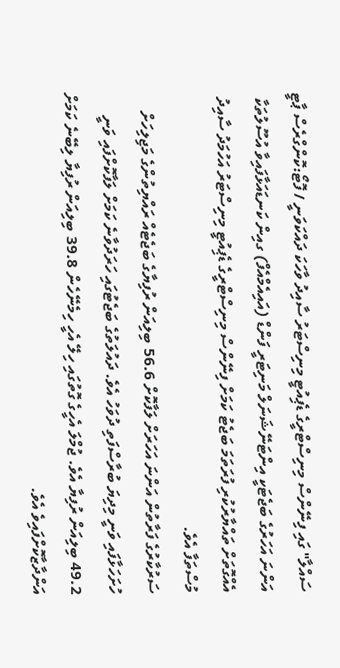ސައްލާ" ގައި ފިނޭންސް މިނިސްޓްރީގެ ޑެޕިއުޓީ މިނިސްޓަރު ސާއިދު ވާހަކަ ދައްކަވަނީ / ފޮޓޯ:ކޮންގްރެސް ޕާޓީ
އަންނަ އަހަރުގެ ބަޖެޓަކީ އިންޓަނޭޝަނަލް މަނިޓަރީ ފަންޑް (އައިއެމްއެފް) ގއިން ކަނޑައަޅާފައިވާ އުސޫލުތަކާ އެއްގޮތަށް ތައްޔާރުކުރި ފުރަތަމަ ބަޖެޓު ކަމަށް ފިނޭންސް މިނިސްޓްރީގެ ޑެޕިއުޓީ މިނިސްޓަރު އަހުމަދު ސާއިދު މުސްތަފާ އެވެ.
ސަރުކާރުގެ ފަރާތުން އަންނަ އަހަރަށް ލަފާކޮށް 56.6 ބިލިއަން ރުފިޔާގެ ބަޖެޓެއް ރައްޔިތުންގެ މަޖިލިހަށް ހުށަހަޅާފައި ވަނީ މިދިޔަ ބުރާސްފަތި ދުވަހު އެވެ. ދައުލަތުގެ ބަޖެޓުގައި ހަރަދުވާނެ ކަމަށް ލަފާކޮށްފައި ވަނީ 49.2 ބިލިއަން ރުފިޔާ އެވެ. ޖުމްލަ އެހީގެ ގޮތުގައި ހިލޭ އެހީ ހިމެނޭހެން 39.8 ބިލިއަން ރުފިޔާ ލިބޭނެ ކަމަށް އަންދާޒާކޮށްފައިވެ އެވެ.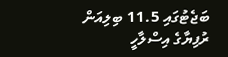ބަޖެޓުގައި 11.5 ބިލިއަން ރުފިޔާގެ އިސްލާހީ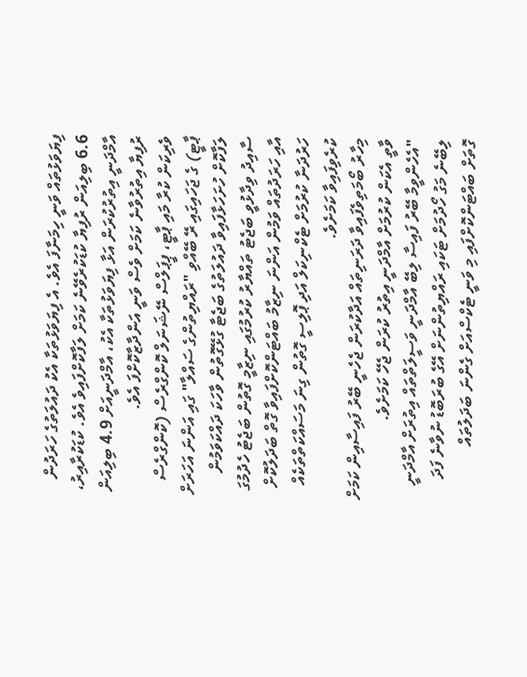ފިޔަވަޅުތައް ވަނީ ހިމަނާފަ އެވެ. އެ ފިޔަވަޅުތަކާ އެކު ދައުލަތުގެ ހަރަދުން 6.6 ބިލިއަން ރުފިޔާ ކުޑަކުރެވޭނެ ކަމަށް ލަފާކޮށްފައިވެ އެވެ. ކުޑަކުރާއިރު، އާމްދަނީ އިތުރުކުރަން އަޅާ ފިޔަވަޅުތަކާ އެކު، އާމްދަނީއަށް 4.9 ބިލިއަން ރުފިޔާ އިތުރުވާނެ ކަމަށް ވެސް ވަނީ އަންދާޒާކޮށްފަ އެވެ.
ވެރިކަން ކުރާ މައި ޕާޓީ، ޕީޕަލްސް ނޭޝަނަލް ކޮންގްރެސް (ކޮންގްރެސް ޕާޓީ) ގެ ޖަހައިގައި ރޭ ބޭއްވި "ރައްޔިތުންގެ ސައްލާ" ގައި އަންނަ އަހަރަށް ލަފާކޮށް ހުށަހަޅާފައިވާ ދައުލަތުގެ ބަޖެޓާ ގުޅޭގޮތުން ވާހަކަ ދައްކަވަމުން ސާއިދު ވިދާޅުވީ ބަޖެޓު ތައްޔާރު ކުރުމުގައި ނިޒާމީ ގޮތުން ބަޖެޓު ހެދުމުގަ އާއި ހަރަދުތައް ވަމުން އަންނަ ނިޒާމު ބައްޓަންކޮށްފައިވާ ގޮތް ބަދަލުކޮށް ހަރުދަނާ ކުރުމަށް ޓެކްނިކަލް އަދި ޕޮލިސީ ގޮތުން ގިނަ މަސައްކަތްތަކެއް ކުރެވިފައިވާ ކަމަށެވެ.
މިހާރު ބޯމަތިވެފައިވާ ދަރަނިތައް އަދާކުރަން ޖެހެނީ ބޭރު ފައިސާއިން ކަމަށް ވާތީ އެކަން ކުރުމަށް އާމްދަނީ އިތުރު ކުރަން ޖެހޭ ކަމަށެވެ.
"އެހެންވީމާ ބޭރު ފައިސާ ލިބޭ އާމްދަނީ ވަސީލަތްތައް އިތުރަށް އާމްދަނީ ލިބޭނެ މަގު ހޯދުމަށް ޓަކައި ރައްޔިތުންނަށް އޭގެ ބުރަބޮޑު ނުވާނެ ފަދަ ގޮތަށް ބައްޓަންކޮށްފައި މި ވަނީ ޓެކްސްއަށް ގެންނަ ބަދަލުތައް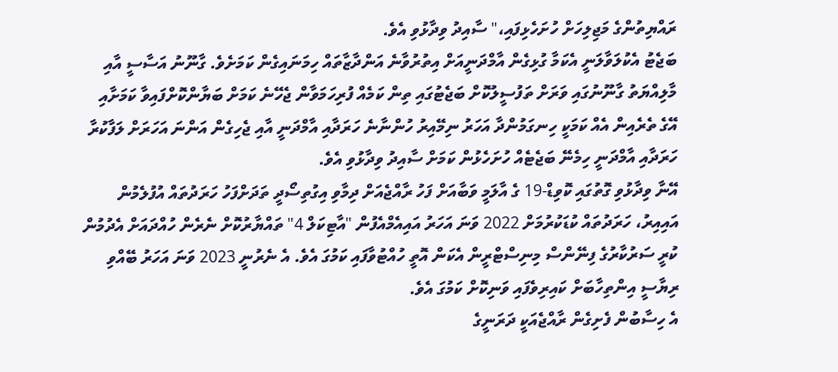ރައްޔިތުންގެ މަޖިލިހަށް ހުށަހެޅިފައި،" ސާއިދު ވިދާޅުވި އެވެ.
ބަޖެޓު އެކުލަވާލަނީ އެކަމާ ގުޅިގެން އާމްދަނީއަށް އިތުރުވާނެ އަންދާޒާތައް ހިމަނައިގެން ކަމަށެވެ. ގާނޫނު އަސާސީ އާއި މާލިއްޔަތު ގާނޫނުގައި ވަރަށް ތަފުސީލުކޮށް ބަޖެޓުގައި ތިން ކަމެއް ފުރިހަމަވާން ޖެހޭނެ ކަމަށް ބަޔާންކޮށްފައިވާ ކަމަށާއި އޭގެ ތެރެއިން އެއް ކަމަކީ ހިނގަމުންދާ އަހަރު ނިމޭއިރު ހުންނާނެ ހަރަދާއި އާމްދަނީ އާއި ޖެހިގެން އަންނަ އަހަރަށް ލަފާކުރާ ހަރަދާއި އާމްދަނީ ހިމެނޭ ބަޖެޓެއް ހުށަހެޅުން ކަމަށް ސާއިދު ވިދާޅުވި އެވެ.
އޭނާ ވިދާޅުވި ގޮތުގައި ކޮވިޑް-19 ގެ އާލަމީ ވަބާއަށް ފަހު ރާއްޖެއަށް ދިމާވި އިގުތިސޯދީ ތަދަށްފަހު ހަރަދުތައް އުފުލެމުން އައިއިރު، ހަރަދުތައް ކުޑަކުރުމަށް 2022 ވަނަ އަހަރު އައިއެމްއެފުން "އާޓިކަލް 4" ތައްޔާރުކޮށް ނެރެން ހުއްދައަށް އެދުމުން ކުރީ ސަރުކާރުގެ ފިނޭންސް މިނިސްޓްރީން އެކަން އޮތީ ހުއްޓުވާފައި ކަމުގަ އެވެ. އެ ނެރުނީ 2023 ވަނަ އަހަރު ބޭއްވި ރިޔާސީ އިންތިހާބަށް ކައިރިވެފައި ވަނިކޮށް ކަމުގަ އެވެ.
އެ ހިސާބުން ފެށިގެން ރާއްޖެއަކީ ދަރަނީގެ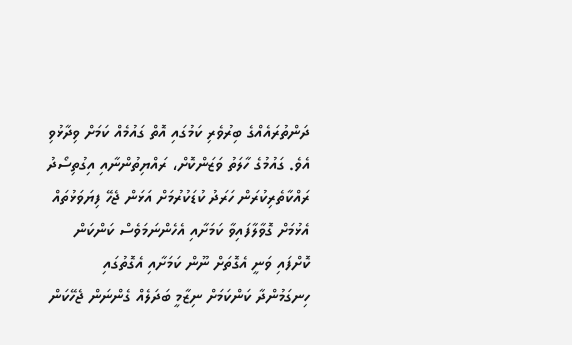ދަންތުރައެއްގެ ބިރުވެރި ކަމުގައި އޮތް ގައުމެއް ކަމަށް ވިދާޅުވި އެވެ. ގައުމުގެ ހާލަތު ވަޒަންކޮށް، ރައްޔިތުންނާއި އިގުތިސޯދު ރައްކާތެރިކުރަން ހަރަދު ކުޑަކުރުމަށް އަޅަން ޖެހޭ ފިޔަވަޅުތައް އެޅުމަށް ގޮވާލާފައިވާ ކަމަށާއި އެހެންނަމަވެސް ކަންކަން ކޮށްފައި ވަނީ އެގޮތަށް ނޫން ކަމަށާއި އެގޮތުގައި ހިނގަމުންދާ ކަންކަމަށް ނިޒާމީ ބަދަލެއް ގެންނަން ޖެހޭކަން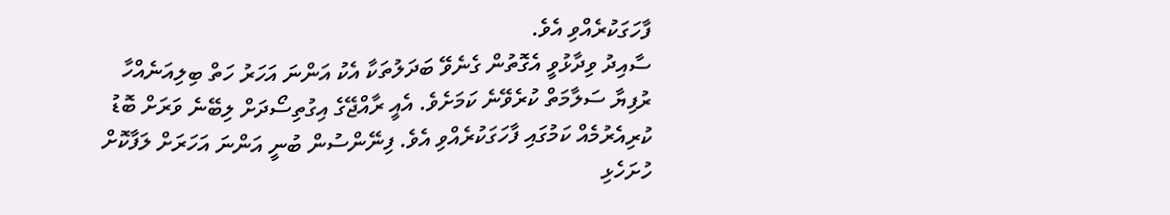ފާހަގަކުރެއްވި އެވެ.
ސާއިދު ވިދާޅުވީ އެގޮތުން ގެނެވޭ ބަދަލުތަކާ އެކު އަންނަ އަހަރު ހަތް ބިލިއަނެއްހާ ރުފިޔާ ސަލާމަތް ކުރެވޭނެ ކަމަށެވެ. އެއީ ރާއްޖޭގެ އިގުތިސޯދަށް ލިބޭނެ ވަރަށް ބޮޑު ކުރިއެރުމެއް ކަމުގައި ފާހަގަކުރެއްވި އެވެ. ފިނޭންސުން ބުނީ އަންނަ އަހަރަށް ލަފާކޮށް ހުށަހެޅި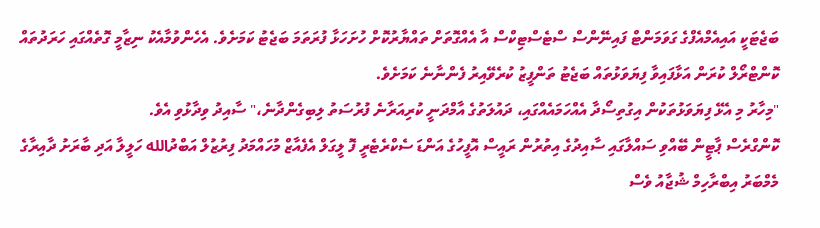ބަޖެޓަކީ އައިއެމްއެފްގެ ގަވަމަންޓް ފައިނޭންސް ސްޓެސްޓިކްސް އާ އެއްގޮތަށް ތައްޔާރުކޮށް ހުށަހަޅާ ފުރަތަމަ ބަޖެޓު ކަމަށެވެ. އެހެންވުމާއެކު ނިޒާމީ ގޮތެއްގައި ހަރަދުތައް ކޮންޓްރޯލް ކުރަން އަޅާފައިވާ ފިޔަވަޅުތައް ބަޖެޓު ތަންފީޒު ކުރެވޭއިރު ފެންނާނެ ކަމަށެވެ.
"މިހާރު މި އެޅޭ ފިޔަވަޅުތަކުން އިގުތިސޯދާ އެއްހަމައެއްގައި، ދައުލަތުގެ އާމްދަނީ ކުރިއަރާނެ ފުރުސަތު ލިބިގެންދާނެ،" ސާއިދު ވިދާޅުވި އެވެ.
ކޮންގްރެސް ޕާޓީން ބޭއްވި ސައްލާގައި ސާއިދުގެ އިތުރުން ރައީސް އޮފީހުގެ އަންޑަ ސެކްރެޓެރީ ފޮ ލީގަލް އެފެއާޒް މުހައްމަދު ފިރުޒުލް އަބްދުالله ހަލީލާ އަދި ބާރަށު ދާއިރާގެ މެމްބަރު އިބްރާހިމް ޝުޖާއު ވެސް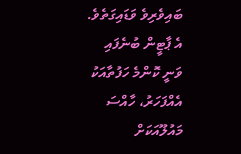ބައިވެރިވެ ވަޑައިގަތެވެ. އެ ޕާޓީން ބުނެފައި ވަނީ ކޮންމެ ހަފުތާއަކު އެއްފަހަރު، ހާއްސަ މައުލޫއަކަށް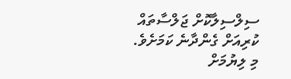ސިލްސިލާކޮށް ޖަލްސާތައް ކުރިއަށް ގެންދާނެ ކަމަށެވެ.
މި ލިޔުމަށް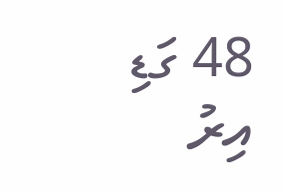48 ގަޑި އިރު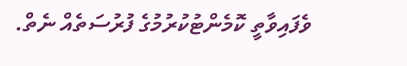ވެފައިވާތީ ކޮމެންޓުކުރުމުގެ ފުރުސަތެއް ނެތް.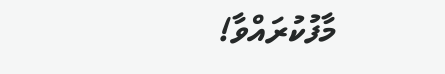މާފުކުރައްވާ!